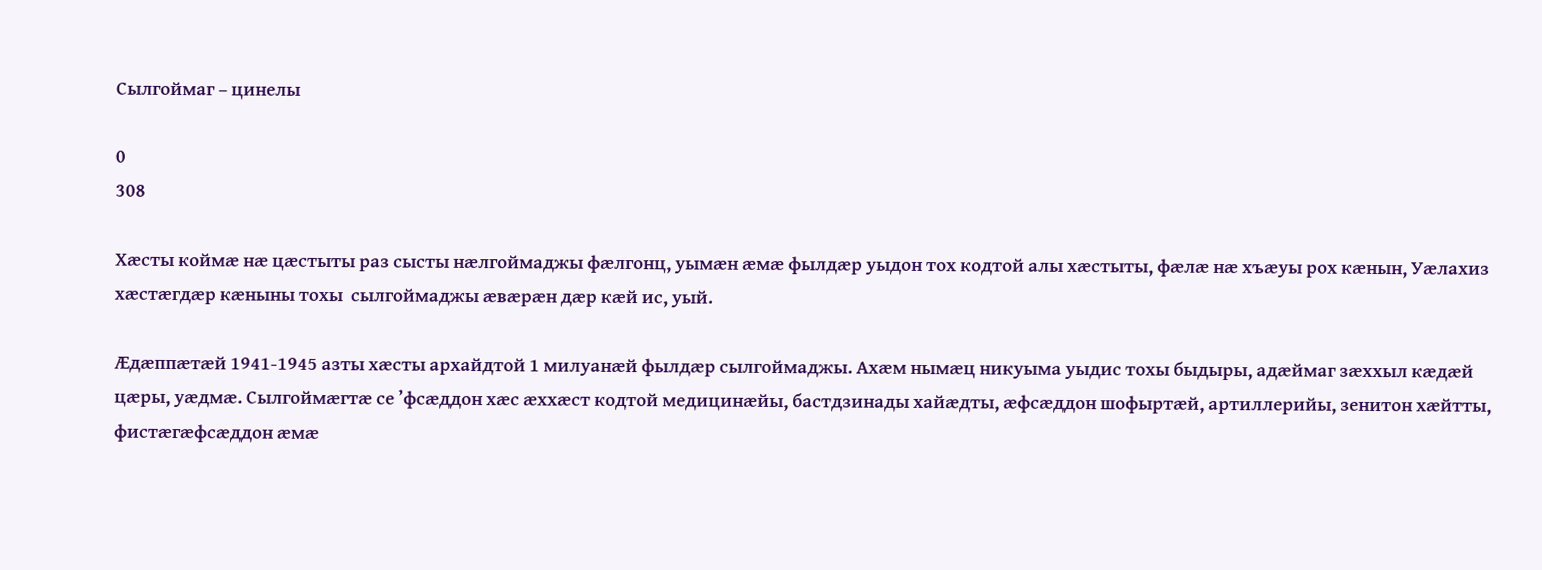Сылгоймаг – цинелы

0
308

Хæсты коймæ нæ цæстыты раз сысты нæлгоймаджы фæлгонц, уымæн æмæ фылдæр уыдон тох кодтой алы хæстыты, фæлæ нæ хъæуы рох кæнын, Уæлахиз хæстæгдæр кæныны тохы  сылгоймаджы æвæрæн дæр кæй ис, уый.

Æдæппæтæй 1941-1945 азты хæсты архайдтой 1 милуанæй фылдæр сылгоймаджы. Ахæм нымæц никуыма уыдис тохы быдыры, адæймаг зæххыл кæдæй цæры, уæдмæ. Сылгоймæгтæ се ’фсæддон хæс æххæст кодтой медицинæйы, бастдзинады хайæдты, æфсæддон шофыртæй, артиллерийы, зенитон хæйтты, фистæгæфсæддон æмæ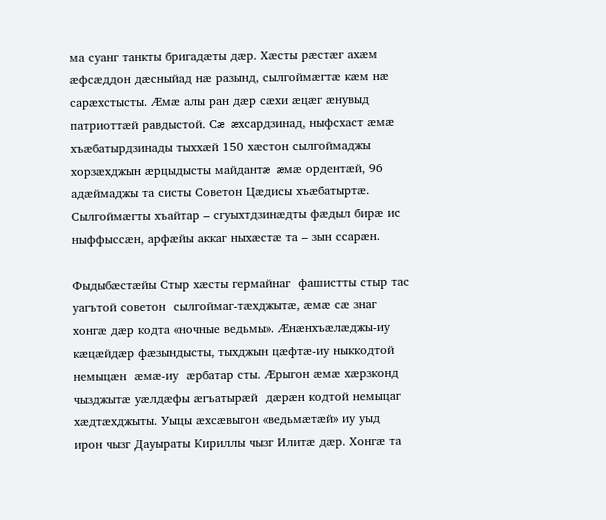ма суанг танкты бригадæты дæр. Хæсты рæстæг ахæм æфсæддон дæсныйад нæ разынд, сылгоймæгтæ кæм нæ сарæхстысты. Æмæ алы ран дæр сæхи æцæг æнувыд патриоттæй равдыстой. Сæ æхсардзинад, ныфсхаст æмæ хъæбатырдзинады тыххæй 150 хæстон сылгоймаджы хорзæхджын æрцыдысты майдантæ æмæ ордентæй, 96 адæймаджы та систы Советон Цæдисы хъæбатыртæ. Сылгоймæгты хъайтар – сгуыхтдзинæдты фæдыл бирæ ис ныффыссæн, арфæйы аккаг ныхæстæ та – зын ссарæн.

Фыдыбæстæйы Стыр хæсты гермайнаг  фашистты стыр тас уагътой советон  сылгоймаг-тæхджытæ, æмæ сæ знаг хонгæ дæр кодта «ночные ведьмы». Æнæнхъæлæджы-иу кæцæйдæр фæзындысты, тыхджын цæфтæ-иу ныккодтой немыцæн  æмæ-иу  æрбатар сты. Æрыгон æмæ хæрзконд чызджытæ уæлдæфы æгъатырæй  дæрæн кодтой немыцаг  хæдтæхджыты. Уыцы æхсæвыгон «ведьмæтæй» иу уыд  ирон чызг Дауыраты Кириллы чызг Илитæ дæр. Хонгæ та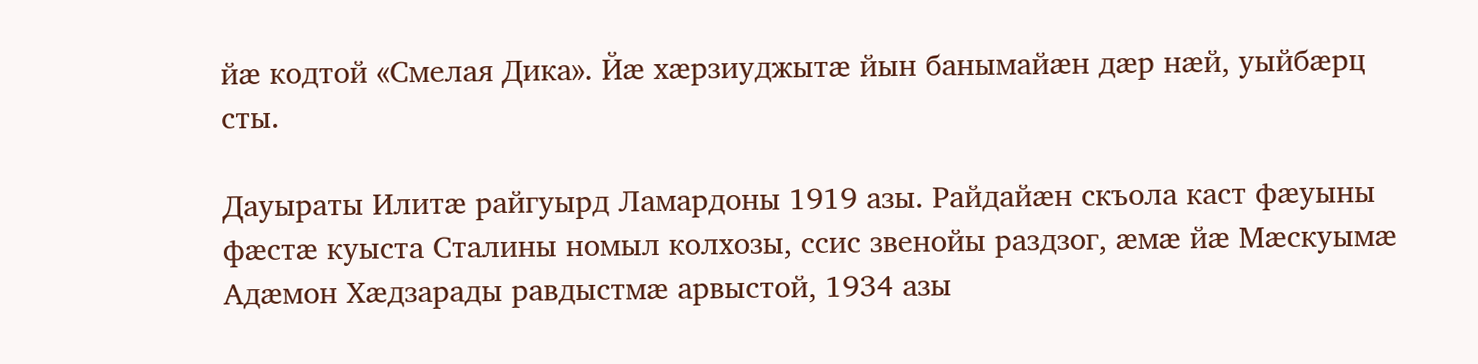йæ кодтой «Смелая Дика». Йæ хæрзиуджытæ йын банымайæн дæр нæй, уыйбæрц  сты.

Дауыраты Илитæ райгуырд Ламардоны 1919 азы. Райдайæн скъола каст фæуыны фæстæ куыста Сталины номыл колхозы, ссис звенойы раздзог, æмæ йæ Мæскуымæ Адæмон Хæдзарады равдыстмæ арвыстой, 1934 азы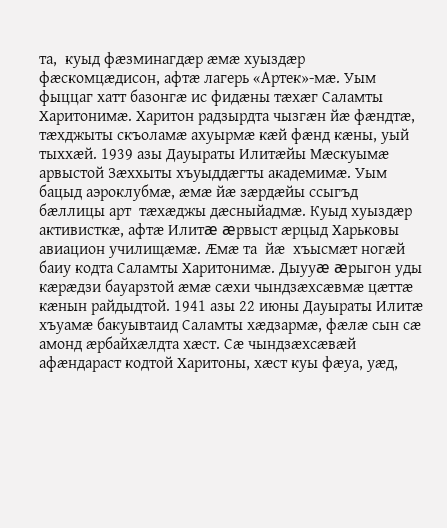та,  куыд фæзминагдæр æмæ хуыздæр фæскомцæдисон, афтæ лагерь «Артек»-мæ. Уым фыццаг хатт базонгæ ис фидæны тæхæг Саламты Харитонимæ. Харитон радзырдта чызгæн йæ фæндтæ, тæхджыты скъоламæ ахуырмæ кæй фæнд кæны, уый тыххæй. 1939 азы Дауыраты Илитæйы Мæскуымæ арвыстой Зæххыты хъуыддæгты академимæ. Уым бацыд аэроклубмæ, æмæ йæ зæрдæйы ссыгъд бæллицы арт  тæхæджы дæсныйадмæ. Куыд хуыздæр  активисткæ, афтæ Илитæ æрвыст æрцыд Харьковы  авиацион училищæмæ. Æмæ та  йæ  хъысмæт ногæй баиу кодта Саламты Харитонимæ. Дыууæ æрыгон уды кæрæдзи бауарзтой æмæ сæхи чындзæхсæвмæ цæттæ кæнын райдыдтой. 1941 азы 22 июны Дауыраты Илитæ хъуамæ бакуывтаид Саламты хæдзармæ, фæлæ сын сæ амонд æрбайхæлдта хæст. Сæ чындзæхсæвæй афæндараст кодтой Харитоны, хæст куы фæуа, уæд,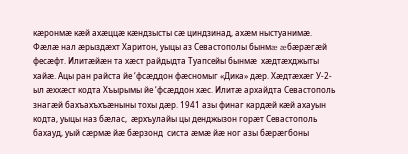кæронмæ кæй ахæццæ кæндзысты сæ циндзинад, ахæм ныстуанимæ. Фæлæ нал æрыздæхт Харитон, уыцы аз Севастополы бынмæ æбæрæгæй фесæфт. Илитæйæн та хæст райдыдта Туапсейы бынмæ  хæдтæхджыты хайæ. Ацы ран райста йе ‘фсæддон фæсномыг «Дика» дæр. Хæдтæхæг У-2-ыл æххæст кодта Хъырымы йе ‘фсæддон хæс. Илитæ архайдта Севастополь знагæй бахъахъхъæныны тохы дæр. 1941 азы финаг кардæй кæй ахауын кодта, уыцы наз бæлас,  æрхъулайы цы денджызон горæт Севастополь бахауд, уый сæрмæ йæ бæрзонд  систа æмæ йæ ног азы бæрæгбоны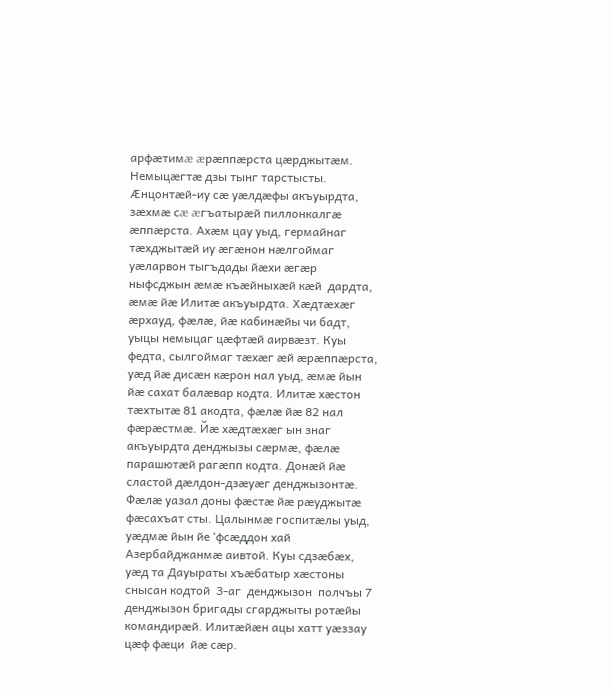арфæтимæ æрæппæрста цæрджытæм. Немыцæгтæ дзы тынг тарстысты. Æнцонтæй-иу сæ уæлдæфы акъуырдта, зæхмæ сæ æгъатырæй пиллонкалгæ æппæрста. Ахæм цау уыд, гермайнаг тæхджытæй иу æгæнон нæлгоймаг  уæларвон тыгъдады йæхи æгæр ныфсджын æмæ къæйныхæй кæй  дардта, æмæ йæ Илитæ акъуырдта. Хæдтæхæг æрхауд, фæлæ, йæ кабинæйы чи бадт, уыцы немыцаг цæфтæй аирвæзт. Куы федта, сылгоймаг тæхæг æй æрæппæрста, уæд йæ дисæн кæрон нал уыд, æмæ йын йæ сахат балæвар кодта. Илитæ хæстон тæхтытæ 81 акодта, фæлæ йæ 82 нал фæрæстмæ. Йæ хæдтæхæг ын знаг акъуырдта денджызы сæрмæ, фæлæ парашютæй рагæпп кодта. Донæй йæ сластой дæлдон-дзæуæг денджызонтæ. Фæлæ уазал доны фæстæ йæ рæуджытæ фæсахъат сты. Цалынмæ госпитæлы уыд, уæдмæ йын йе ‘фсæддон хай Азербайджанмæ аивтой. Куы сдзæбæх, уæд та Дауыраты хъæбатыр хæстоны снысан кодтой  3-аг  денджызон  полчъы 7 денджызон бригады сгарджыты ротæйы командирæй. Илитæйæн ацы хатт уæззау  цæф фæци  йæ сæр.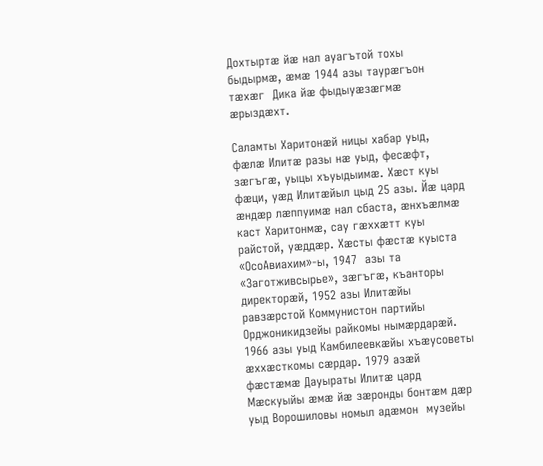Дохтыртæ йæ нал ауагътой тохы быдырмæ, æмæ 1944 азы таурæгъон тæхæг  Дика йæ фыдыуæзæгмæ æрыздæхт.

Саламты Харитонæй ницы хабар уыд, фæлæ Илитæ разы нæ уыд, фесæфт, зæгъгæ, уыцы хъуыдыимæ. Хæст куы фæци, уæд Илитæйыл цыд 25 азы. Йæ цард æндæр лæппуимæ нал сбаста, æнхъæлмæ каст Харитонмæ, сау гæххæтт куы райстой, уæддæр. Хæсты фæстæ куыста «ОсоАвиахим»-ы, 1947  азы та  «Заготживсырье», зæгъгæ, къанторы директорæй, 1952 азы Илитæйы равзæрстой Коммунистон партийы Орджоникидзейы райкомы нымæрдарæй. 1966 азы уыд Камбилеевкæйы хъæусоветы æххæсткомы сæрдар. 1979 азæй фæстæмæ Дауыраты Илитæ цард Мæскуыйы æмæ йæ зæронды бонтæм дæр уыд Ворошиловы номыл адæмон  музейы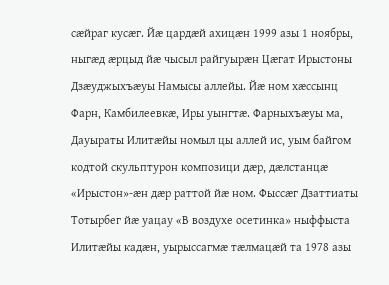сæйраг кусæг. Йæ цардæй ахицæн 1999 азы 1 ноябры,  ныгæд æрцыд йæ чысыл райгуырæн Цæгат Ирыстоны Дзæуджыхъæуы Намысы аллейы. Йæ ном хæссынц Фарн, Камбилеевкæ, Иры уынгтæ. Фарныхъæуы ма, Дауыраты Илитæйы номыл цы аллей ис, уым байгом кодтой скульптурон композици дæр, дæлстанцæ «Ирыстон»-æн дæр раттой йæ ном. Фыссæг Дзаттиаты Тотырбег йæ уацау «В воздухе осетинка» ныффыста Илитæйы кадæн, уырыссагмæ тæлмацæй та 1978 азы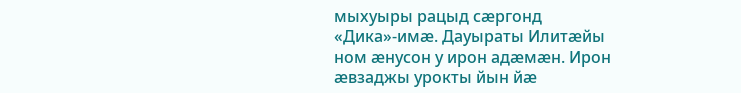мыхуыры рацыд сæргонд «Дика»-имæ. Дауыраты Илитæйы ном æнусон у ирон адæмæн. Ирон æвзаджы урокты йын йæ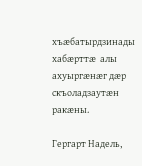хъæбатырдзинады хабæрттæ  алы ахуыргæнæг дæр скъоладзаутæн  ракæны.

Гергарт Надель,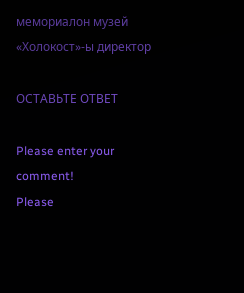мемориалон музей «Холокост»-ы директор

ОСТАВЬТЕ ОТВЕТ

Please enter your comment!
Please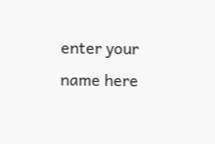enter your name here